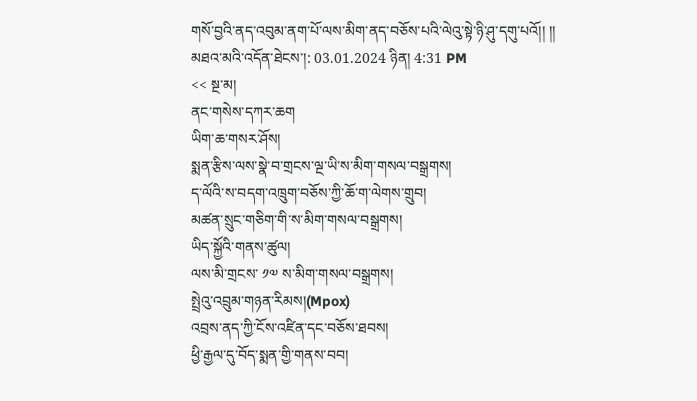གསོ་བྱའི་ནད་འབུམ་ནག་པོ་ལས་མིག་ནད་བཅོས་པའི་ལེའུ་སྟེ་ཉི་ཤུ་དགུ་པའོ།། །།
མཐའ་མའི་འདོན་ཐེངས་།: 03.01.2024 ཉིན། 4:31 PM
<< སྔ་མ།
ནང་གསེས་དཀར་ཆག
ཡིག་ཆ་གསར་ཤོས།
སྨན་རྩིས་ལས་སྣེ་བ་གྲངས་ལྔ་ཡི་ས་མིག་གསལ་བསྒྲགས།
ད་ལོའི་ས་བདག་འཁྲུག་བཅོས་ཀྱི་ཆོ་ག་ལེགས་གྲུབ།
མཚན་སྲུང་གཅིག་གི་ས་མིག་གསལ་བསྒྲགས།
ཡིད་སྐྱོའི་གནས་ཚུལ།
ལས་མི་གྲངས་ ༡༧ ས་མིག་གསལ་བསྒྲགས།
སྤྲེའུ་འབྲུམ་གཉན་རིམས།(Mpox)
འབྲས་ནད་ཀྱི་ངོས་འཛིན་དང་བཅོས་ཐབས།
ཕྱི་རྒྱལ་དུ་བོད་སྨན་གྱི་གནས་བབ།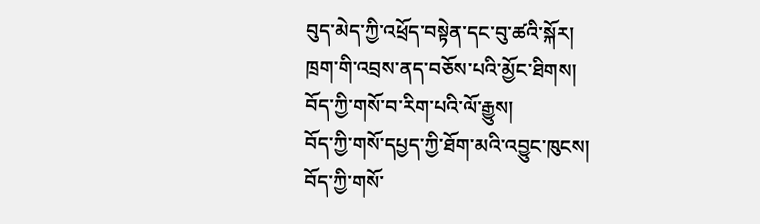བུད་མེད་ཀྱི་འཕྲོད་བསྟེན་དང་བུ་ཚའི་སྐོར།
ཁྲག་གི་འབྲས་ནད་བཅོས་པའི་མྱོང་ཐིགས།
བོད་ཀྱི་གསོ་བ་རིག་པའི་ལོ་རྒྱུས།
བོད་ཀྱི་གསོ་དཔྱད་ཀྱི་ཐོག་མའི་འབྱུང་ཁུངས།
བོད་ཀྱི་གསོ་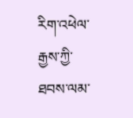རིག་འཕེལ་རྒྱས་ཀྱི་ཐབས་ལམ་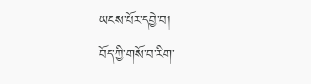ཡངས་པོར་དབྱེ་བ།
བོད་ཀྱི་གསོ་བ་རིག་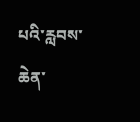པའི་རླབས་ཆེན་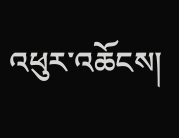འཕུར་འཆོངས།